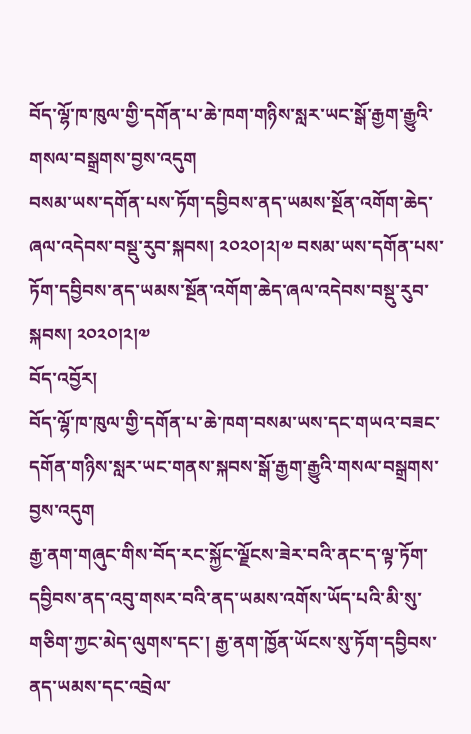བོད་ལྷོ་ཁ་ཁུལ་གྱི་དགོན་པ་ཆེ་ཁག་གཉིས་སླར་ཡང་སྒོ་རྒྱག་རྒྱུའི་གསལ་བསྒྲགས་བྱས་འདུག
བསམ་ཡས་དགོན་པས་ཏོག་དབྱིབས་ནད་ཡམས་སྔོན་འགོག་ཆེད་ཞལ་འདེབས་བསྡུ་རུབ་སྐབས། ༢༠༢༠།༢།༧ བསམ་ཡས་དགོན་པས་ཏོག་དབྱིབས་ནད་ཡམས་སྔོན་འགོག་ཆེད་ཞལ་འདེབས་བསྡུ་རུབ་སྐབས། ༢༠༢༠།༢།༧
བོད་འབྱོར།
བོད་ལྷོ་ཁ་ཁུལ་གྱི་དགོན་པ་ཆེ་ཁག་བསམ་ཡས་དང་གཡའ་བཟང་དགོན་གཉིས་སླར་ཡང་གནས་སྐབས་སྒོ་རྒྱག་རྒྱུའི་གསལ་བསྒྲགས་བྱས་འདུག
རྒྱ་ནག་གཞུང་གིས་བོད་རང་སྐྱོང་ལྗོངས་ཟེར་བའི་ནང་ད་ལྟ་ཏོག་དབྱིབས་ནད་འབུ་གསར་བའི་ནད་ཡམས་འགོས་ཡོད་པའི་མི་སུ་གཅིག་ཀྱང་མེད་ལུགས་དང་། རྒྱ་ནག་ཁྱོན་ཡོངས་སུ་ཏོག་དབྱིབས་ནད་ཡམས་དང་འབྲེལ་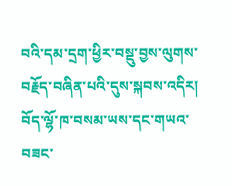བའི་དམ་དྲག་ཕྱིར་བསྡུ་བྱས་ལུགས་བརྗོད་བཞིན་པའི་དུས་སྐབས་འདིར། བོད་ལྷོ་ཁ་བསམ་ཡས་དང་གཡའ་བཟང་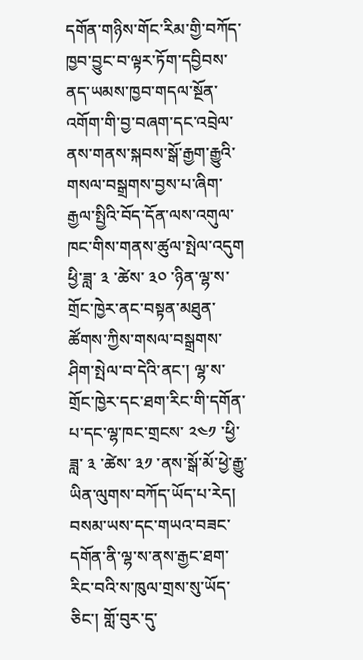དགོན་གཉིས་གོང་རིམ་གྱི་བཀོད་ཁྱབ་བྱུང་བ་ལྟར་ཏོག་དབྱིབས་ནད་ཡམས་ཁྱབ་གདལ་སྔོན་འགོག་གི་བྱ་བཞག་དང་འབྲེལ་ནས་གནས་སྐབས་སྒོ་རྒྱག་རྒྱུའི་གསལ་བསྒྲགས་བྱས་པ་ཞིག་རྒྱལ་སྤྱིའི་བོད་དོན་ལས་འགུལ་ཁང་གིས་གནས་ཚུལ་སྤེལ་འདུག
ཕྱི་ཟླ་ ༣ ་ཚེས་ ༣༠ ་ཉིན་ལྷ་ས་གྲོང་ཁྱེར་ནང་བསྟན་མཐུན་ཚོགས་ཀྱིས་གསལ་བསྒྲགས་ཤིག་སྤེལ་བ་དེའི་ནང་། ལྷ་ས་གྲོང་ཁྱེར་དང་ཐག་རིང་གི་དགོན་པ་དང་ལྷ་ཁང་གྲངས་ ༢༤༡ ་ཕྱི་ཟླ་ ༣ ་ཚེས་ ༣༡ ་ནས་སྒོ་མོ་ཕྱེ་རྒྱུ་ཡིན་ལུགས་བཀོད་ཡོད་པ་རེད། བསམ་ཡས་དང་གཡའ་བཟང་དགོན་ནི་ལྷ་ས་ནས་རྒྱང་ཐག་རིང་བའི་ས་ཁུལ་གྲས་སུ་ཡོད་ཅིང་། གློ་བུར་དུ་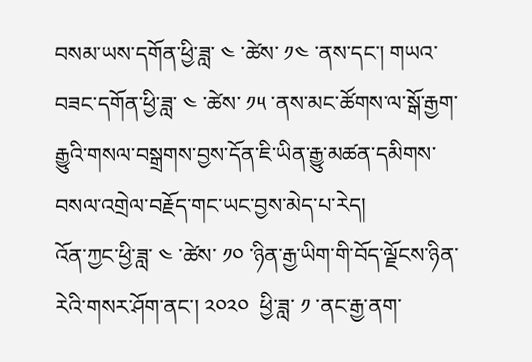བསམ་ཡས་དགོན་ཕྱི་ཟླ་ ༤ ་ཚེས་ ༡༤ ་ནས་དང་། གཡའ་བཟང་དགོན་ཕྱི་ཟླ་ ༤ ་ཚེས་ ༡༥ ་ནས་མང་ཚོགས་ལ་སྒོ་རྒྱག་རྒྱུའི་གསལ་བསྒྲགས་བྱས་དོན་ཇི་ཡིན་རྒྱུ་མཚན་དམིགས་བསལ་འགྲེལ་བརྗོད་གང་ཡང་བྱས་མེད་པ་རེད།
འོན་ཀྱང་ཕྱི་ཟླ་ ༤ ་ཚེས་ ༡༠ ་ཉིན་རྒྱ་ཡིག་གི་བོད་ལྗོངས་ཉིན་རེའི་གསར་ཤོག་ནང་། ༢༠༢༠  ཕྱི་ཟླ་ ༡ ་ནང་རྒྱ་ནག་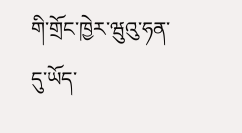གི་གྲོང་ཁྱེར་ཝུའུ་ཧན་དུ་ཡོད་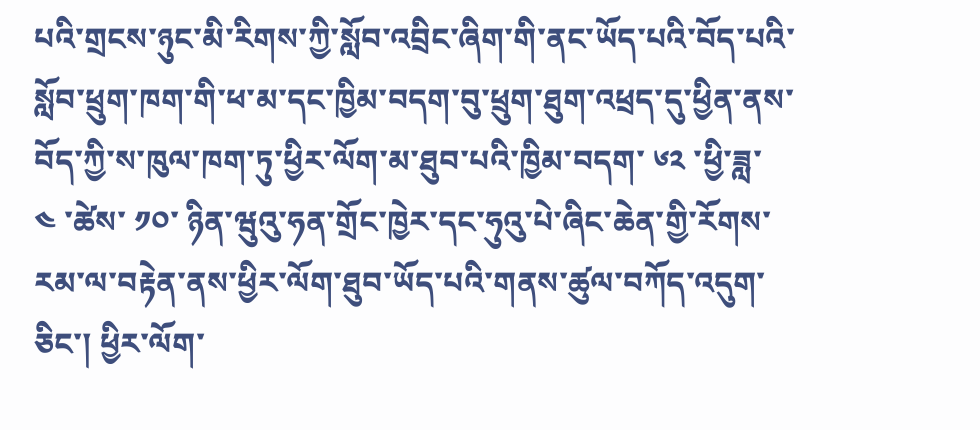པའི་གྲངས་ཉུང་མི་རིགས་ཀྱི་སློབ་འབྲིང་ཞིག་གི་ནང་ཡོད་པའི་བོད་པའི་སློབ་ཕྲུག་ཁག་གི་ཕ་མ་དང་ཁྱིམ་བདག་བུ་ཕྲུག་ཐུག་འཕྲད་དུ་ཕྱིན་ནས་བོད་ཀྱི་ས་ཁུལ་ཁག་ཏུ་ཕྱིར་ལོག་མ་ཐུབ་པའི་ཁྱིམ་བདག་ ༦༢ ་ཕྱི་ཟླ་ ༤ ་ཚེས་ ༡༠་ ཉིན་ཝུའུ་ཧན་གྲོང་ཁྱེར་དང་ཧུའུ་པེ་ཞིང་ཆེན་གྱི་རོགས་རམ་ལ་བརྟེན་ནས་ཕྱིར་ལོག་ཐུབ་ཡོད་པའི་གནས་ཚུལ་བཀོད་འདུག་ཅིང་། ཕྱིར་ལོག་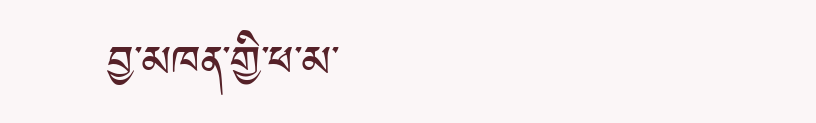བྱ་མཁན་གྱི་ཕ་མ་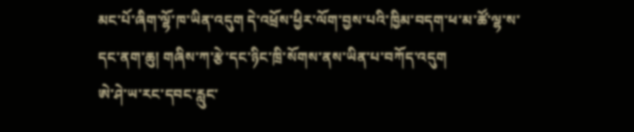མང་པོ་ཞིག་ལྷོ་ཁ་ཡིན་འདུག དེ་འཕྲོས་ཕྱིར་ལོག་བྱས་པའི་ཁྱིམ་བདག་ཕ་མ་ཚོ་ལྷ་ས་དང་ནག་ཆུ། གཞིས་ཀ་རྩེ་དང་ཉིང་ཁྲི་སོགས་ནས་ཡིན་པ་བཀོད་འདུག
ཨེ་ཤེ་ཡ་རང་དབང་རླུང་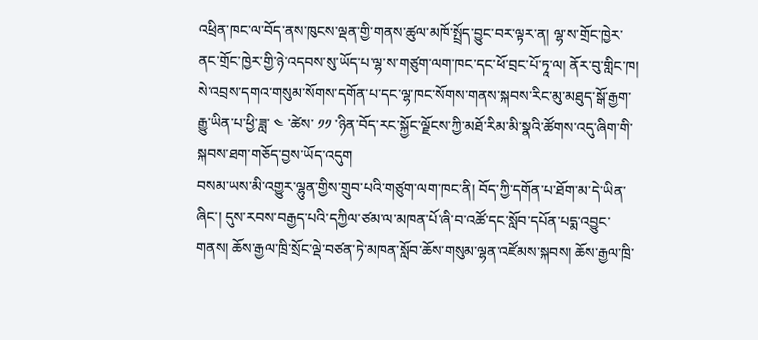འཕྲིན་ཁང་ལ་བོད་ནས་ཁུངས་ལྡན་གྱི་གནས་ཚུལ་མཁོ་སྤྲོད་བྱུང་བར་ལྟར་ན། ལྷ་ས་གྲོང་ཁྱེར་ནང་གྲོང་ཁྱེར་གྱི་ཉེ་འདབས་སུ་ཡོད་པ་ལྷ་ས་གཙུག་ལག་ཁང་དང་ཕོ་བྲང་པོ་ཏཱ་ལ། ནོར་བུ་གླིང་ཁ། སེ་འབྲས་དགའ་གསུམ་སོགས་དགོན་པ་དང་ལྷ་ཁང་སོགས་གནས་སྐབས་རིང་མུ་མཐུད་སྒོ་རྒྱག་རྒྱུ་ཡིན་པ་ཕྱི་ཟླ་ ༤ ་ཚེས་ ༡༡ ་ཉིན་བོད་རང་སྐྱོང་ལྗོངས་ཀྱི་མཐོ་རིམ་མི་སྣའི་ཚོགས་འདུ་ཞིག་གི་སྐབས་ཐག་གཅོད་བྱས་ཡོད་འདུག
བསམ་ཡས་མི་འགྱུར་ལྷུན་གྱིས་གྲུབ་པའི་གཙུག་ལག་ཁང་ནི། བོད་ཀྱི་དགོན་པ་ཐོག་མ་དེ་ཡིན་ཞིང་། དུས་རབས་བརྒྱད་པའི་དཀྱིལ་ཙམ་ལ་མཁན་པོ་ཞི་བ་འཚོ་དང་སློབ་དཔོན་པདྨ་འབྱུང་གནས། ཆོས་རྒྱལ་ཁྲི་སྲོང་ལྡེ་བཙན་ཏེ་མཁན་སློབ་ཆོས་གསུམ་ལྷན་འཛོམས་སྐབས། ཆོས་རྒྱལ་ཁྲི་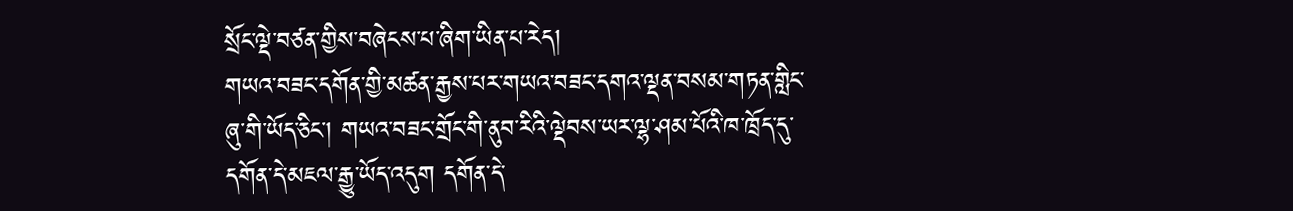སྲོང་ལྡེ་བཙན་གྱིས་བཞེངས་པ་ཞིག་ཡིན་པ་རེད།
གཡའ་བཟང་དགོན་གྱི་མཚན་རྒྱས་པར་གཡའ་བཟང་དགའ་ལྡན་བསམ་གཏན་གླིང་ཞུ་གི་ཡོད་ཅིང་། གཡའ་བཟང་གྲོང་གི་ནུབ་རིའི་ལྡེབས་ཡར་ལྷ་ཤམ་པོའི་ཁ་ཁྲོད་དུ་དགོན་དེ་མཇལ་རྒྱུ་ཡོད་འདུག དགོན་དེ་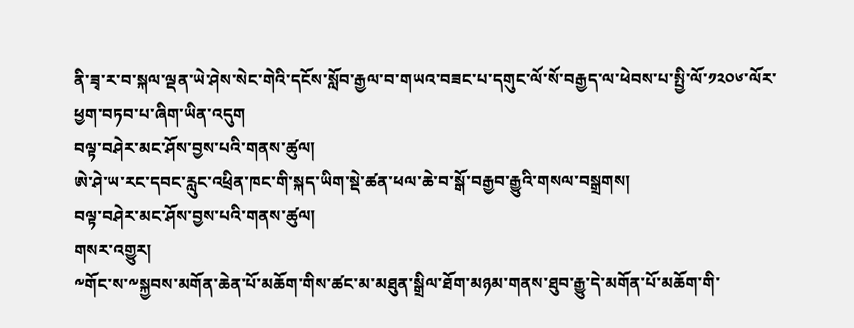ནི་ཟྭ་ར་བ་སྐལ་ལྡན་ཡེ་ཤེས་སེང་གེའི་དངོས་སློབ་རྒྱལ་བ་གཡའ་བཟང་པ་དགུང་ལོ་སོ་བརྒྱད་ལ་ཕེབས་པ་སྤྱི་ལོ་༡༢༠༦་ལོར་ཕྱག་བཏབ་པ་ཞིག་ཡིན་འདུག
བལྟ་བཤེར་མང་ཤོས་བྱས་པའི་གནས་ཚུལ།
ཨེ་ཤེ་ཡ་རང་དབང་རླུང་འཕྲིན་ཁང་གི་སྐད་ཡིག་སྡེ་ཚན་ཕལ་ཆེ་བ་སྒོ་བརྒྱབ་རྒྱུའི་གསལ་བསྒྲགས།
བལྟ་བཤེར་མང་ཤོས་བྱས་པའི་གནས་ཚུལ།
གསར་འགྱུར།
༸གོང་ས་༸སྐྱབས་མགོན་ཆེན་པོ་མཆོག་གིས་ཚང་མ་མཐུན་སྒྲིལ་ཐོག་མཉམ་གནས་ཐུབ་རྒྱུ་དེ་མགོན་པོ་མཆོག་གི་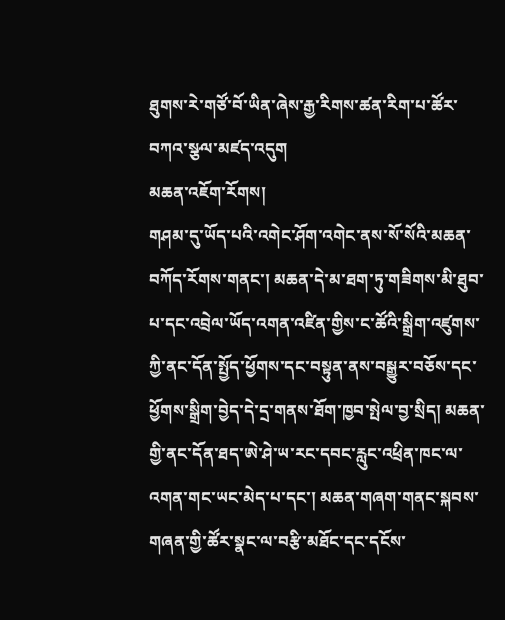ཐུགས་རེ་གཙོ་བོ་ཡིན་ཞེས་རྒྱ་རིགས་ཚན་རིག་པ་ཚོར་བཀའ་སྩལ་མཛད་འདུག
མཆན་འཇོག་རོགས།
གཤམ་དུ་ཡོད་པའི་འགེང་ཤོག་འགེང་ནས་སོ་སོའི་མཆན་བཀོད་རོགས་གནང་། མཆན་དེ་མ་ཐག་ཏུ་གཟིགས་མི་ཐུབ་པ་དང་འབྲེལ་ཡོད་འགན་འཛིན་གྱིས་ང་ཚོའི་སྒྲིག་འཛུགས་ཀྱི་ནང་དོན་སྤྱོད་ཕྱོགས་དང་བསྟུན་ནས་བསྒྱུར་བཅོས་དང་ཕྱོགས་སྒྲིག་བྱེད་དེ་དྲ་གནས་ཐོག་ཁྱབ་སྤེལ་བྱ་སྲིད། མཆན་གྱི་ནང་དོན་ཐད་ཨེ་ཤེ་ཡ་རང་དབང་རླུང་འཕྲིན་ཁང་ལ་འགན་གང་ཡང་མེད་པ་དང་། མཆན་གཞག་གནང་སྐབས་གཞན་གྱི་ཚོར་སྣང་ལ་བརྩི་མཐོང་དང་དངོས་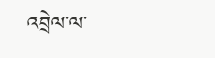འབྲེལ་ལ་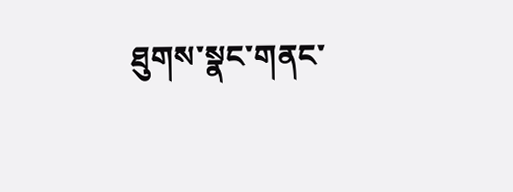ཐུགས་སྣང་གནང་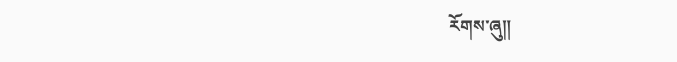རོགས་ཞུ༎